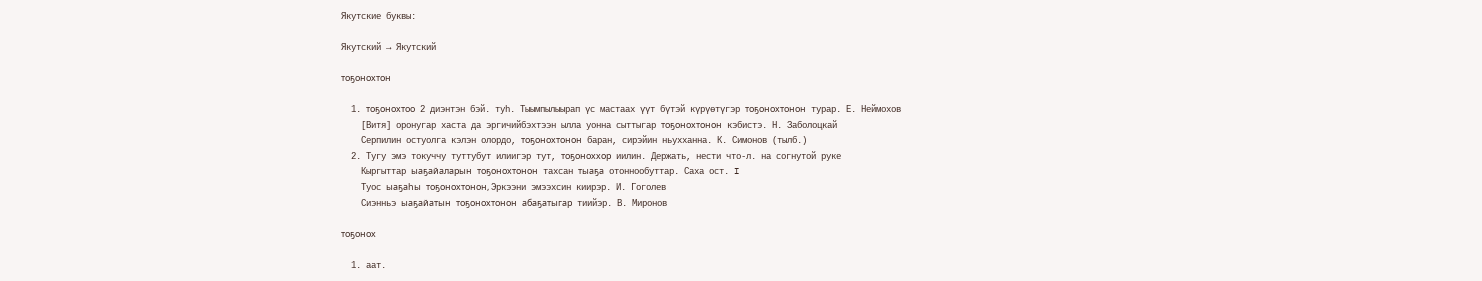Якутские буквы:

Якутский → Якутский

тоҕонохтон

  1. тоҕонохтоо 2 диэнтэн бэй. туһ. Тыымпылыырап үс мастаах үүт бүтэй күрүөтүгэр тоҕонохтонон турар. Е. Неймохов
    [Витя] оронугар хаста да эргичийбэхтээн ылла уонна сыттыгар тоҕонохтонон кэбистэ. Н. Заболоцкай
    Серпилин остуолга кэлэн олордо, тоҕонохтонон баран, сирэйин ньухханна. К. Симонов (тылб.)
  2. Тугу эмэ токуччу туттубут илиигэр тут, тоҕоноххор иилин. Держать, нести что-л. на согнутой руке
    Кыргыттар ыаҕайаларын тоҕонохтонон тахсан тыаҕа отоннообуттар. Саха ост. I
    Туос ыаҕаһы тоҕонохтонон, Эркээни эмээхсин киирэр. И. Гоголев
    Сиэнньэ ыаҕайатын тоҕонохтонон абаҕатыгар тиийэр. В. Миронов

тоҕонох

  1. аат.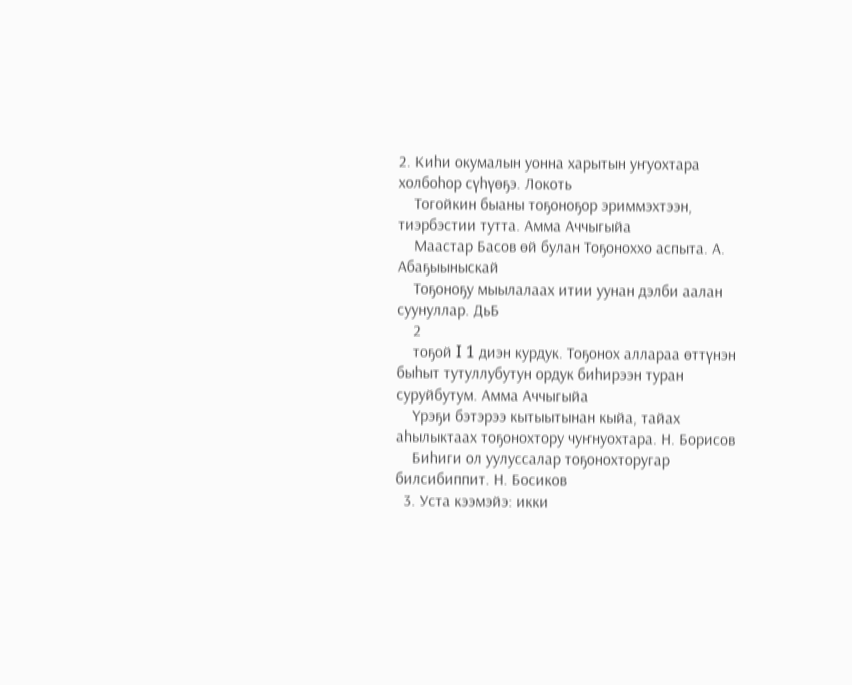2. Киһи окумалын уонна харытын уҥуохтара холбоһор сүһүөҕэ. Локоть
    Тогойкин быаны тоҕоноҕор эриммэхтээн, тиэрбэстии тутта. Амма Аччыгыйа
    Маастар Басов өй булан Тоҕоноххо аспыта. А. Абаҕыыныскай
    Тоҕоноҕу мыылалаах итии уунан дэлби аалан суунуллар. ДьБ
    2
    тоҕой I 1 диэн курдук. Тоҕонох аллараа өттүнэн быһыт тутуллубутун ордук биһирээн туран суруйбутум. Амма Аччыгыйа
    Үрэҕи бэтэрээ кытыытынан кыйа, тайах аһылыктаах тоҕонохтору чуҥнуохтара. Н. Борисов
    Биһиги ол уулуссалар тоҕонохторугар билсибиппит. Н. Босиков
  3. Уста кээмэйэ: икки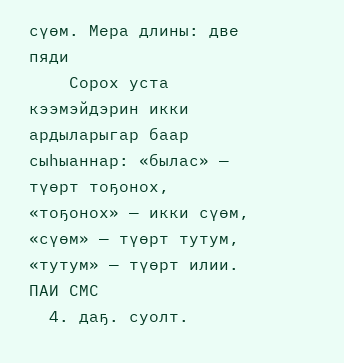сүөм. Мера длины: две пяди
    Сорох уста кээмэйдэрин икки ардыларыгар баар сыһыаннар: «былас» — түөрт тоҕонох, «тоҕонох» — икки сүөм, «сүөм» — түөрт тутум, «тутум» — түөрт илии. ПАИ СМС
  4. даҕ. суолт.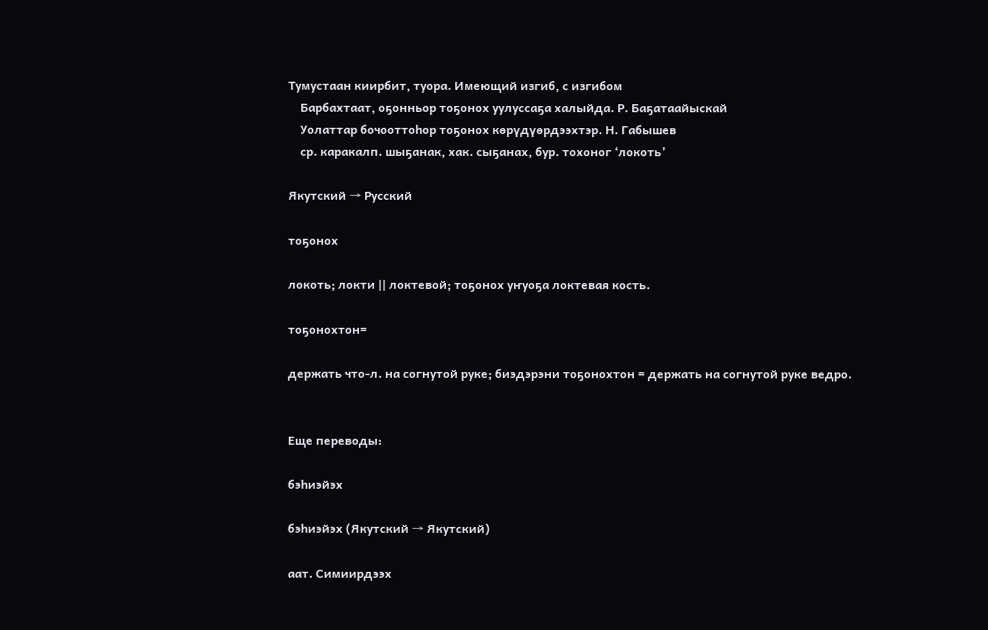Тумустаан киирбит, туора. Имеющий изгиб, с изгибом
    Барбахтаат, оҕонньор тоҕонох уулуссаҕа халыйда. Р. Баҕатаайыскай
    Уолаттар бочооттоһор тоҕонох көрүдүөрдээхтэр. Н. Габышев
    ср. каракалп. шыҕанак, хак. сыҕанах, бур. тохоног ‘локоть’

Якутский → Русский

тоҕонох

локоть; локти || локтевой; тоҕонох уҥуоҕа локтевая кость.

тоҕонохтон=

держать что-л. на согнутой руке; биэдэрэни тоҕонохтон = держать на согнутой руке ведро.


Еще переводы:

бэһиэйэх

бэһиэйэх (Якутский → Якутский)

аат. Симиирдээх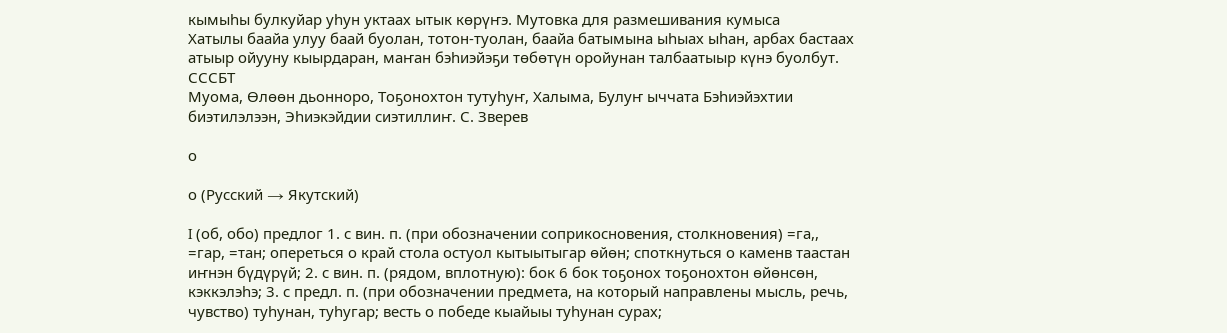кымыһы булкуйар уһун уктаах ытык көрүҥэ. Мутовка для размешивания кумыса
Хатылы баайа улуу баай буолан, тотон-туолан, баайа батымына ыһыах ыһан, арбах бастаах атыыр ойууну кыырдаран, маҥан бэһиэйэҕи төбөтүн оройунан талбаатыыр күнэ буолбут. СССБТ
Муома, Өлөөн дьонноро, Тоҕонохтон тутуһуҥ, Халыма, Булуҥ ыччата Бэһиэйэхтии биэтилэлээн, Эһиэкэйдии сиэтиллиҥ. С. Зверев

о

о (Русский → Якутский)

I (об, обо) предлог 1. с вин. п. (при обозначении соприкосновения, столкновения) =га,, =гар, =тан; опереться о край стола остуол кытыытыгар өйөн; споткнуться о каменв таастан иҥнэн бүдүрүй; 2. с вин. п. (рядом, вплотную): бок 6 бок тоҕонох тоҕонохтон өйөнсөн, кэккэлэһэ; 3. с предл. п. (при обозначении предмета, на который направлены мысль, речь, чувство) туһунан, туһугар; весть о победе кыайыы туһунан сурах;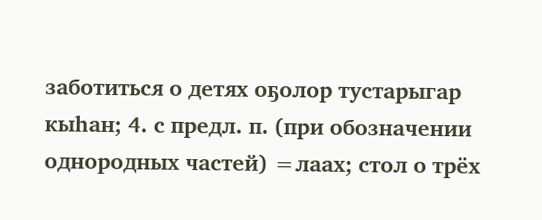заботиться о детях оҕолор тустарыгар кыһан; 4. с предл. п. (при обозначении однородных частей) =лаах; стол о трёх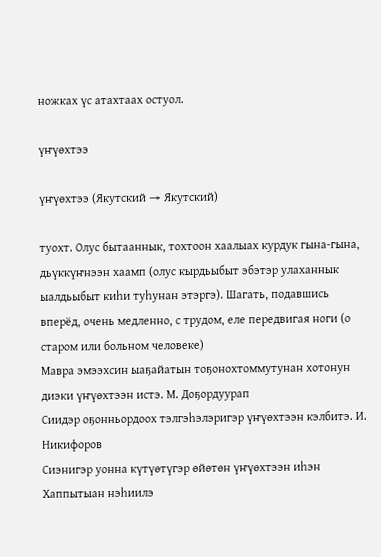ножках үс атахтаах остуол.

үҥүөхтээ

үҥүөхтээ (Якутский → Якутский)

туохт. Олус бытааннык, тохтоон хаалыах курдук гына-гына, дьүккүҥнээн хаамп (олус кырдьыбыт эбэтэр улаханнык ыалдьыбыт киһи туһунан этэргэ). Шагать, подавшись вперёд, очень медленно, с трудом, еле передвигая ноги (о старом или больном человеке)
Мавра эмээхсин ыаҕайатын тоҕонохтоммутунан хотонун диэки үҥүөхтээн истэ. М. Доҕордуурап
Сиидэр оҕонньордоох тэлгэһэлэригэр үҥүөхтээн кэлбитэ. И. Никифоров
Сиэнигэр уонна күтүөтүгэр өйөтөн үҥүөхтээн иһэн Хаппытыан нэһиилэ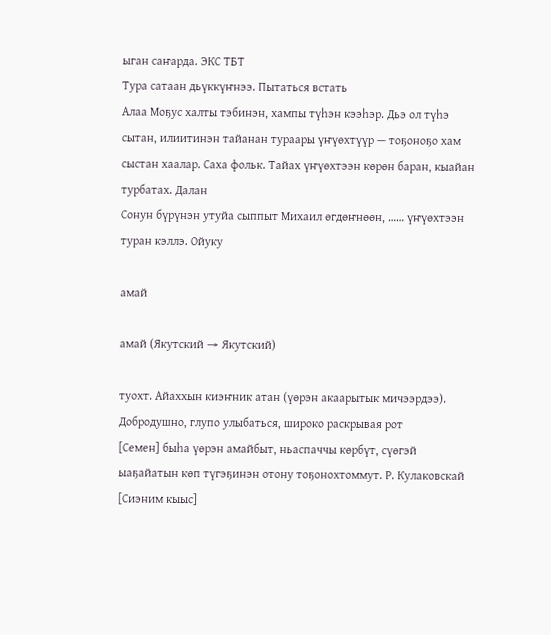ыган саҥарда. ЭКС ТБТ
Тура сатаан дьүккүҥнээ. Пытаться встать
Алаа Моҕус халты тэбинэн, хампы түһэн кээһэр. Дьэ ол түһэ сытан, илиитинэн тайанан тураары үҥүөхтүүр — тоҕоноҕо хам сыстан хаалар. Саха фольк. Тайах үҥүөхтээн көрөн баран, кыайан турбатах. Далан
Сонун бүрүнэн утуйа сыппыт Михаил өгдөҥнөөн, …… үҥүөхтээн туран кэллэ. Ойуку

амай

амай (Якутский → Якутский)

туохт. Айаххын киэҥник атан (үөрэн акаарытык мичээрдээ). Добродушно, глупо улыбаться, широко раскрывая рот
[Семен] быһа үөрэн амайбыт, ньаспаччы көрбүт, сүөгэй ыаҕайатын көп түгэҕинэн отону тоҕонохтоммут. Р. Кулаковскай
[Сиэним кыыс]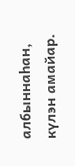албыннаһан, күлэн амайар.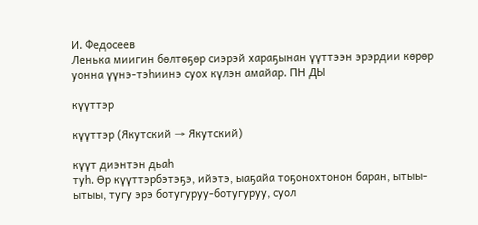И. Федосеев
Ленька миигин бөлтөҕөр сиэрэй хараҕынан үүттээн эрэрдии көрөр уонна үүнэ-тэһиинэ суох күлэн амайар. ПН ДЫ

күүттэр

күүттэр (Якутский → Якутский)

күүт диэнтэн дьаһ
туһ. Өр күүттэрбэтэҕэ, ийэтэ, ыаҕайа тоҕонохтонон баран, ытыы-ытыы, тугу эрэ ботугуруу-ботугуруу, суол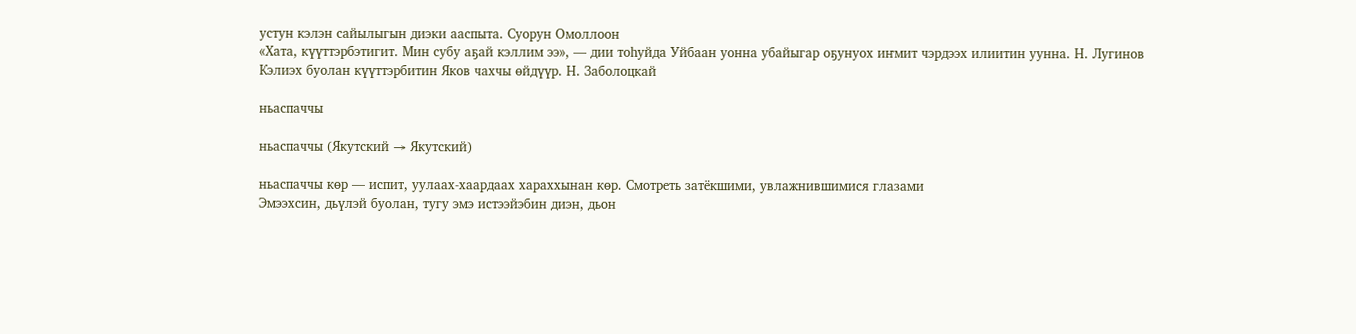устун кэлэн сайылыгын диэки ааспыта. Суорун Омоллоон
«Хата, күүттэрбэтигит. Мин субу аҕай кэллим ээ», — дии тоһуйда Уйбаан уонна убайыгар оҕунуох иҥмит чэрдээх илиитин уунна. Н. Лугинов
Кэлиэх буолан күүттэрбитин Яков чахчы өйдүүр. Н. Заболоцкай

ньаспаччы

ньаспаччы (Якутский → Якутский)

ньаспаччы көр — испит, уулаах-хаардаах хараххынан көр. Смотреть затёкшими, увлажнившимися глазами
Эмээхсин, дьүлэй буолан, тугу эмэ истээйэбин диэн, дьон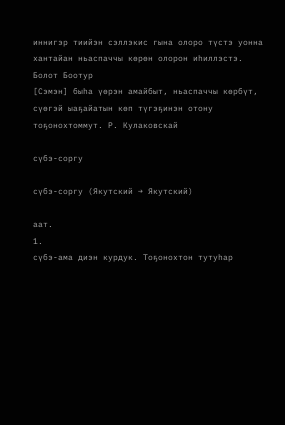иннигэр тиийэн сэллэкис гына олоро түстэ уонна хантайан ньаспаччы көрөн олорон иһиллэстэ. Болот Боотур
[Сэмэн] быһа үөрэн амайбыт, ньаспаччы көрбүт, сүөгэй ыаҕайатын көп түгэҕинэн отону тоҕонохтоммут. Р. Кулаковскай

сүбэ-соргу

сүбэ-соргу (Якутский → Якутский)

аат.
1.
сүбэ-ама диэн курдук. Тоҕонохтон тутуһар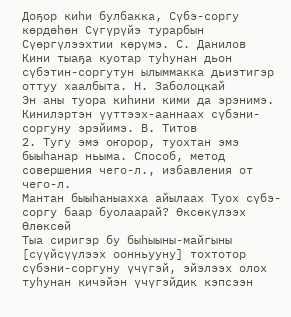Доҕор киһи булбакка, Сүбэ-соргу көрдөһөн Сүгүрүйэ турарбын Сүөргүлээхтии көрүмэ. С. Данилов
Кини тыаҕа куотар туһунан дьон сүбэтин-соргутун ылыммакка дьиэтигэр оттуу хаалбыта. Н. Заболоцкай
Эн аны туора киһини кими да эрэнимэ. Кинилэртэн үүттээх-ааннаах сүбэни-соргуну эрэйимэ. В. Титов
2. Тугу эмэ оҥорор, туохтан эмэ быыһанар ньыма. Способ, метод совершения чего-л., избавления от чего-л.
Мантан быыһаныахха айылаах Туох сүбэ-соргу баар буолаарай? Өксөкүлээх Өлөксөй
Тыа сиригэр бу быһыыны-майгыны [сүүйсүүлээх оонньууну] тохтотор сүбэни-соргуну үчүгэй, эйэлээх олох туһунан кичэйэн үчүгэйдик кэпсээн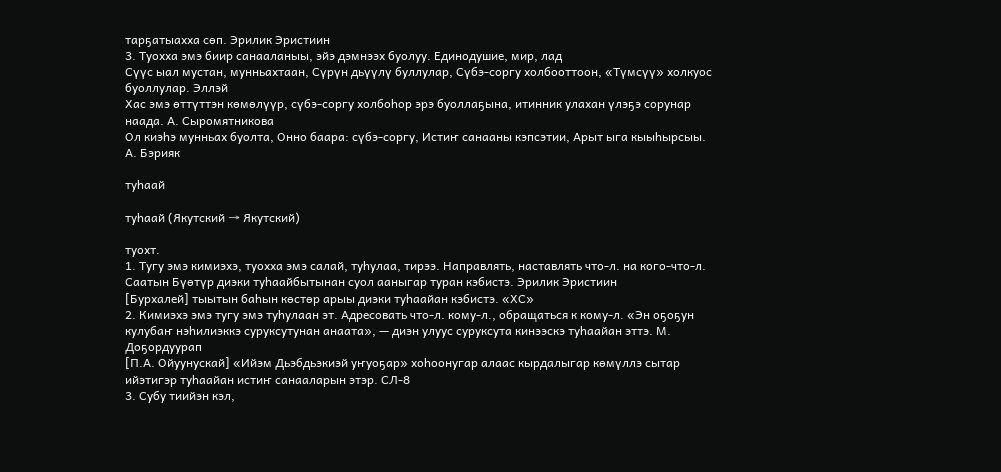тарҕатыахха сөп. Эрилик Эристиин
3. Туохха эмэ биир санааланыы, эйэ дэмнээх буолуу. Единодушие, мир, лад
Сүүс ыал мустан, мунньахтаан, Сүрүн дьүүлү буллулар, Сүбэ-соргу холбооттоон, «Түмсүү» холкуос буоллулар. Эллэй
Хас эмэ өттүттэн көмөлүүр, сүбэ-соргу холбоһор эрэ буоллаҕына, итинник улахан үлэҕэ сорунар наада. А. Сыромятникова
Ол киэһэ мунньах буолта, Онно баара: сүбэ-соргу, Истиҥ санааны кэпсэтии, Арыт ыга кыыһырсыы. А. Бэрияк

туһаай

туһаай (Якутский → Якутский)

туохт.
1. Тугу эмэ кимиэхэ, туохха эмэ салай, туһулаа, тирээ. Направлять, наставлять что-л. на кого-что-л.
Саатын Бүөтүр диэки туһаайбытынан суол ааныгар туран кэбистэ. Эрилик Эристиин
[Бурхалей] тыытын баһын көстөр арыы диэки туһаайан кэбистэ. «ХС»
2. Кимиэхэ эмэ тугу эмэ туһулаан эт. Адресовать что-л. кому-л., обращаться к кому-л. «Эн оҕоҕун кулубаҥ нэһилиэккэ суруксутунан анаата», — диэн улуус суруксута кинээскэ туһаайан эттэ. М. Доҕордуурап
[П.А. Ойуунускай] «Ийэм Дьэбдьэкиэй уҥуоҕар» хоһоонугар алаас кырдалыгар көмүллэ сытар ийэтигэр туһаайан истиҥ санааларын этэр. СЛ-8
3. Субу тиийэн кэл,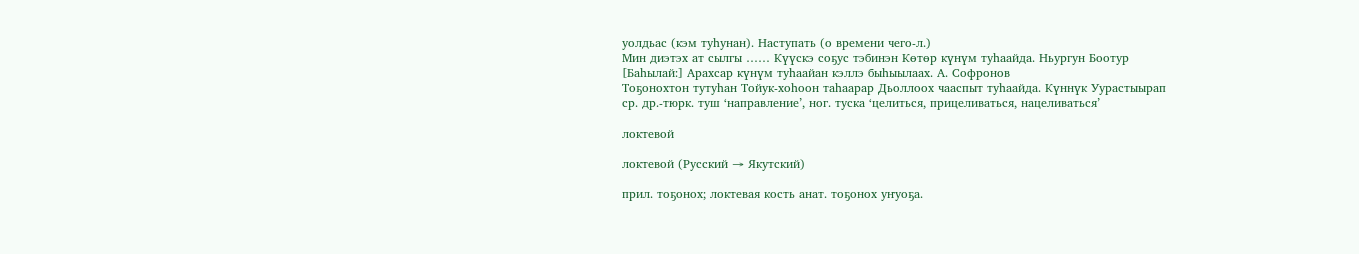уолдьас (кэм туһунан). Наступать (о времени чего-л.)
Мин диэтэх ат сылгы …… Күүскэ соҕус тэбинэн Көтөр күнүм туһаайда. Ньургун Боотур
[Баһылай:] Арахсар күнүм туһаайан кэллэ быһыылаах. А. Софронов
Тоҕонохтон тутуһан Тойук-хоһоон таһаарар Дьоллоох чааспыт туһаайда. Күннүк Уурастыырап
ср. др.-тюрк. туш ‘направление’, ног. туска ‘целиться, прицеливаться, нацеливаться’

локтевой

локтевой (Русский → Якутский)

прил. тоҕонох; локтевая кость анат. тоҕонох уҥуоҕа.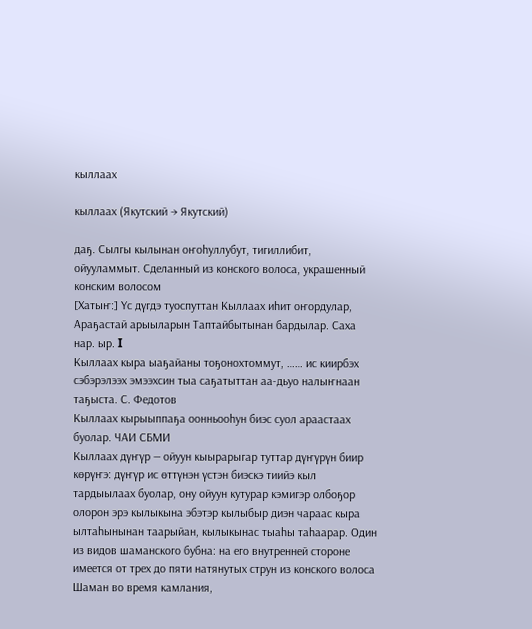кыллаах

кыллаах (Якутский → Якутский)

даҕ. Сылгы кылынан оҥоһуллубут, тигиллибит, ойууламмыт. Сделанный из конского волоса, украшенный конским волосом
[Хатыҥ:] Үс дүгдэ туоспуттан Кыллаах иһит оҥордулар, Араҕастай арыыларын Таптайбытынан бардылар. Саха нар. ыр. I
Кыллаах кыра ыаҕайаны тоҕонохтоммут, …… ис киирбэх сэбэрэлээх эмээхсин тыа саҕатыттан аа-дьуо налыҥнаан таҕыста. С. Федотов
Кыллаах кырыыппаҕа оонньооһун биэс суол араастаах буолар. ЧАИ СБМИ
Кыллаах дүҥүр — ойуун кыырарыгар туттар дүҥүрүн биир көрүҥэ: дүҥүр ис өттүнэн үстэн биэскэ тиийэ кыл тардыылаах буолар, ону ойуун кутурар кэмигэр олбоҕор олорон эрэ кылыкына эбэтэр кылыбыр диэн чараас кыра ылтаһынынан таарыйан, кылыкынас тыаһы таһаарар. Один из видов шаманского бубна: на его внутренней стороне имеется от трех до пяти натянутых струн из конского волоса
Шаман во время камлания,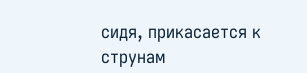сидя, прикасается к струнам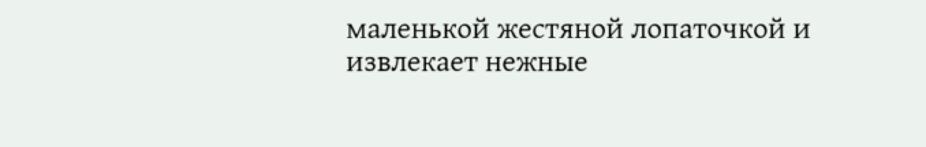маленькой жестяной лопаточкой и извлекает нежные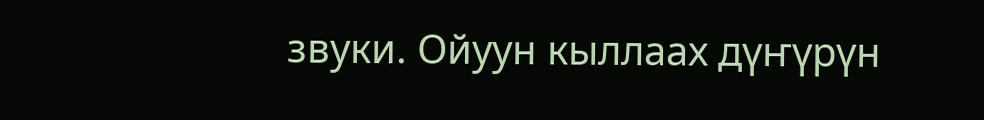звуки. Ойуун кыллаах дүҥүрүн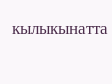кылыкынатта